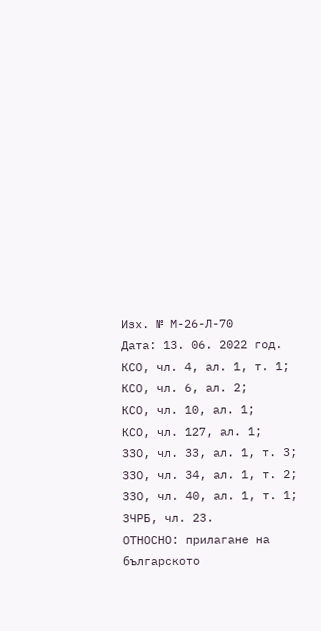Изх. № М-26-Л-70
Дата: 13. 06. 2022 год.
КСО, чл. 4, ал. 1, т. 1;
КСО, чл. 6, ал. 2;
КСО, чл. 10, ал. 1;
КСО, чл. 127, ал. 1;
ЗЗО, чл. 33, ал. 1, т. 3;
ЗЗО, чл. 34, ал. 1, т. 2;
ЗЗО, чл. 40, ал. 1, т. 1;
ЗЧРБ, чл. 23.
ОТНОСНО: прилагане на българското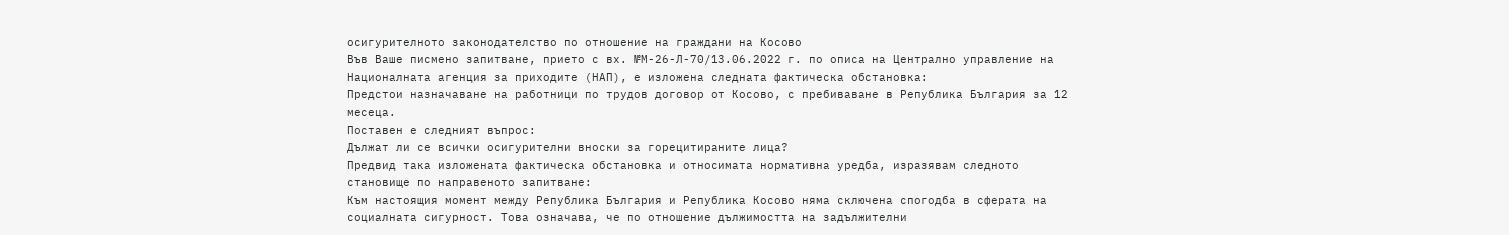осигурителното законодателство по отношение на граждани на Косово
Във Ваше писмено запитване, прието с вх. №М-26-Л-70/13.06.2022 г. по описа на Централно управление на Националната агенция за приходите (НАП), е изложена следната фактическа обстановка:
Предстои назначаване на работници по трудов договор от Косово, с пребиваване в Република България за 12 месеца.
Поставен е следният въпрос:
Дължат ли се всички осигурителни вноски за горецитираните лица?
Предвид така изложената фактическа обстановка и относимата нормативна уредба, изразявам следното становище по направеното запитване:
Към настоящия момент между Република България и Република Косово няма сключена спогодба в сферата на социалната сигурност. Това означава, че по отношение дължимостта на задължителни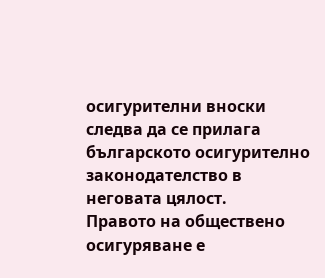осигурителни вноски следва да се прилага българското осигурително законодателство в неговата цялост.
Правото на обществено осигуряване е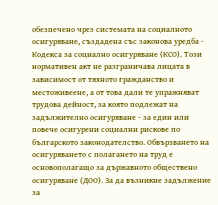обезпечено чрез системата на социалното осигуряване, създадена със законова уредба - Кодекса за социално осигуряване (КСО). Този нормативен акт не разграничава лицата в зависимост от тяхното гражданство и местоживеене, а от това дали те упражняват трудова дейност, за която подлежат на задължително осигуряване - за един или повече осигурени социални рискове по българското законодателство. Обвързването на осигуряването с полагането на труд е основополагащо за държавното обществено осигуряване (ДОО). За да възникне задължение за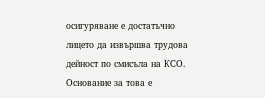осигуряване е достатъчно лицето да извършва трудова дейност по смисъла на КСО. Основание за това е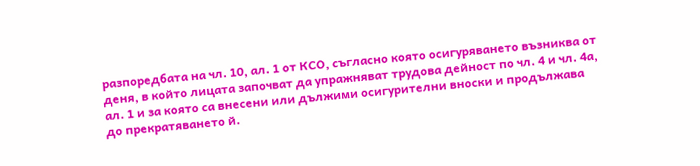разпоредбата на чл. 10, ал. 1 от КСО, съгласно която осигуряването възниква от деня, в който лицата започват да упражняват трудова дейност по чл. 4 и чл. 4а, ал. 1 и за която са внесени или дължими осигурителни вноски и продължава до прекратяването й.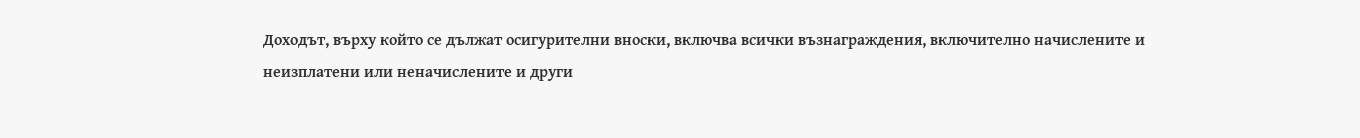Доходът, върху който се дължат осигурителни вноски, включва всички възнаграждения, включително начислените и неизплатени или неначислените и други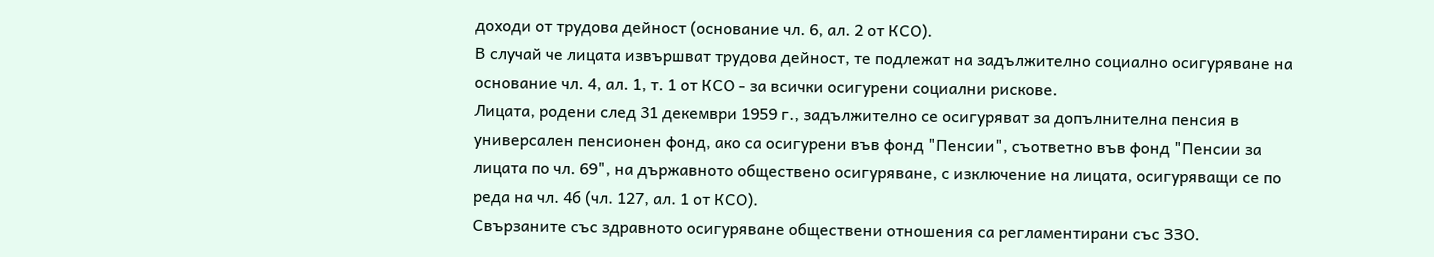доходи от трудова дейност (основание чл. 6, ал. 2 от КСО).
В случай че лицата извършват трудова дейност, те подлежат на задължително социално осигуряване на основание чл. 4, ал. 1, т. 1 от КСО - за всички осигурени социални рискове.
Лицата, родени след 31 декември 1959 г., задължително се осигуряват за допълнителна пенсия в универсален пенсионен фонд, ако са осигурени във фонд "Пенсии", съответно във фонд "Пенсии за лицата по чл. 69", на държавното обществено осигуряване, с изключение на лицата, осигуряващи се по реда на чл. 4б (чл. 127, ал. 1 от КСО).
Свързаните със здравното осигуряване обществени отношения са регламентирани със ЗЗО.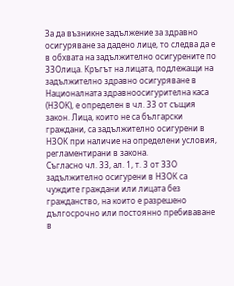За да възникне задължение за здравно осигуряване за дадено лице, то следва да е в обхвата на задължително осигурените по ЗЗОлица. Кръгът на лицата, подлежащи на задължително здравно осигуряване в Националната здравноосигурителна каса (НЗОК), е определен в чл. 33 от същия закон. Лица, които не са български граждани, са задължително осигурени в НЗОК при наличие на определени условия, регламентирани в закона.
Съгласно чл. 33, ал. 1, т. 3 от ЗЗО задължително осигурени в НЗОК са чуждите граждани или лицата без гражданство, на които е разрешено дългосрочно или постоянно пребиваване в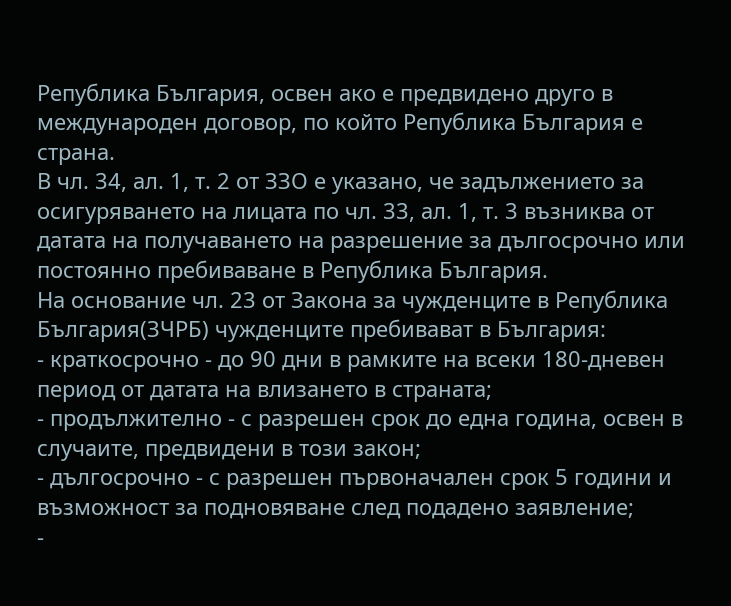Република България, освен ако е предвидено друго в международен договор, по който Република България е страна.
В чл. 34, ал. 1, т. 2 от ЗЗО е указано, че задължението за осигуряването на лицата по чл. 33, ал. 1, т. 3 възниква от датата на получаването на разрешение за дългосрочно или постоянно пребиваване в Република България.
На основание чл. 23 от Закона за чужденците в Република България(ЗЧРБ) чужденците пребивават в България:
- краткосрочно - до 90 дни в рамките на всеки 180-дневен период от датата на влизането в страната;
- продължително - с разрешен срок до една година, освен в случаите, предвидени в този закон;
- дългосрочно - с разрешен първоначален срок 5 години и възможност за подновяване след подадено заявление;
-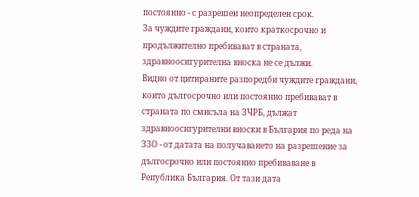постоянно - с разрешен неопределен срок.
За чуждите граждани, които краткосрочно и продължително пребивават в страната, здравноосигурителна вноска не се дължи.
Видно от цитираните разпоредби чуждите граждани, които дългосрочно или постоянно пребивават в страната по смисъла на ЗЧРБ, дължат здравноосигурителни вноски в България по реда на ЗЗО - от датата на получаването на разрешение за дългосрочно или постоянно пребиваване в Република България. От тази дата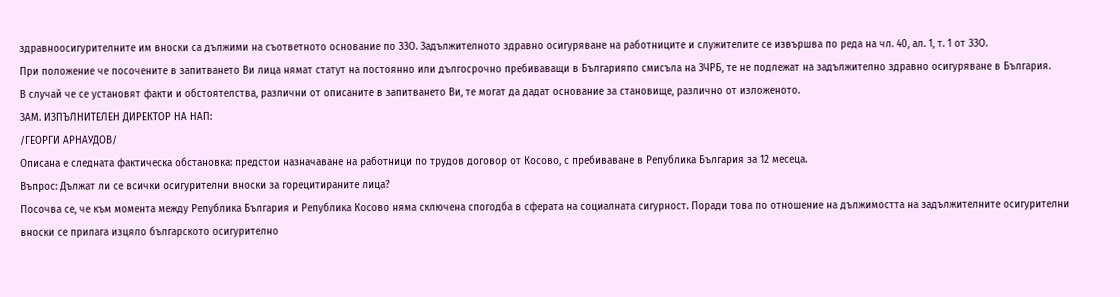здравноосигурителните им вноски са дължими на съответното основание по ЗЗО. Задължителното здравно осигуряване на работниците и служителите се извършва по реда на чл. 40, ал. 1, т. 1 от ЗЗО.
При положение че посочените в запитването Ви лица нямат статут на постоянно или дългосрочно пребиваващи в Българияпо смисъла на ЗЧРБ, те не подлежат на задължително здравно осигуряване в България.
В случай че се установят факти и обстоятелства, различни от описаните в запитването Ви, те могат да дадат основание за становище, различно от изложеното.
ЗАМ. ИЗПЪЛНИТЕЛЕН ДИРЕКТОР НА НАП:
/ГЕОРГИ АРНАУДОВ/
Описана е следната фактическа обстановка: предстои назначаване на работници по трудов договор от Косово, с пребиваване в Република България за 12 месеца.
Въпрос: Дължат ли се всички осигурителни вноски за горецитираните лица?
Посочва се, че към момента между Република България и Република Косово няма сключена спогодба в сферата на социалната сигурност. Поради това по отношение на дължимостта на задължителните осигурителни вноски се прилага изцяло българското осигурително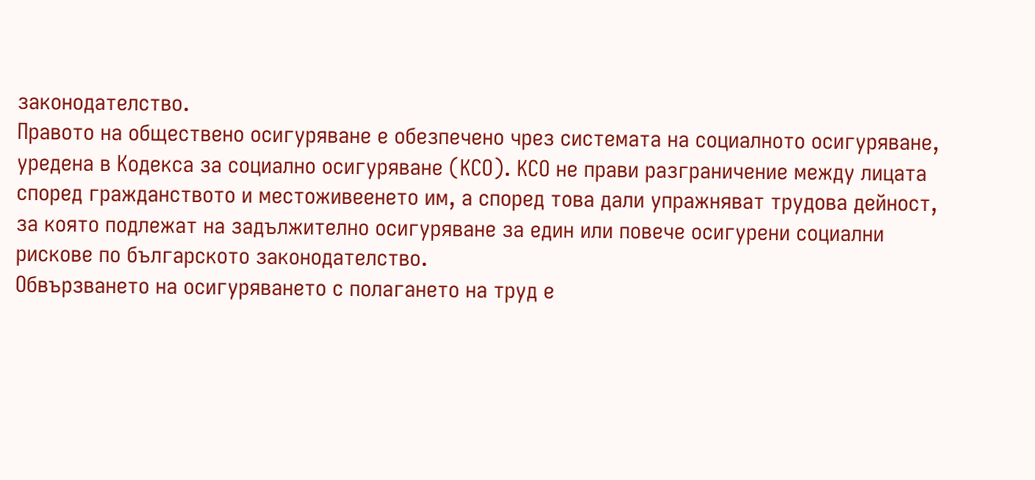законодателство.
Правото на обществено осигуряване е обезпечено чрез системата на социалното осигуряване, уредена в Кодекса за социално осигуряване (КСО). КСО не прави разграничение между лицата според гражданството и местоживеенето им, а според това дали упражняват трудова дейност, за която подлежат на задължително осигуряване за един или повече осигурени социални рискове по българското законодателство.
Обвързването на осигуряването с полагането на труд е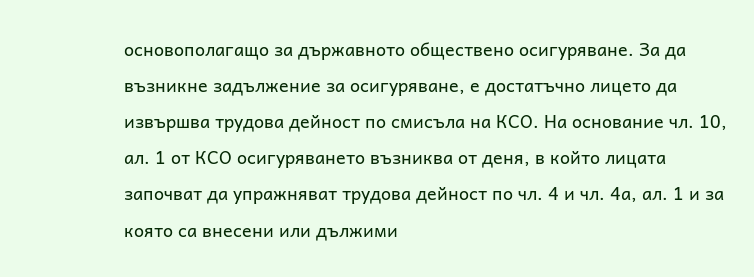основополагащо за държавното обществено осигуряване. За да възникне задължение за осигуряване, е достатъчно лицето да извършва трудова дейност по смисъла на КСО. На основание чл. 10, ал. 1 от КСО осигуряването възниква от деня, в който лицата започват да упражняват трудова дейност по чл. 4 и чл. 4а, ал. 1 и за която са внесени или дължими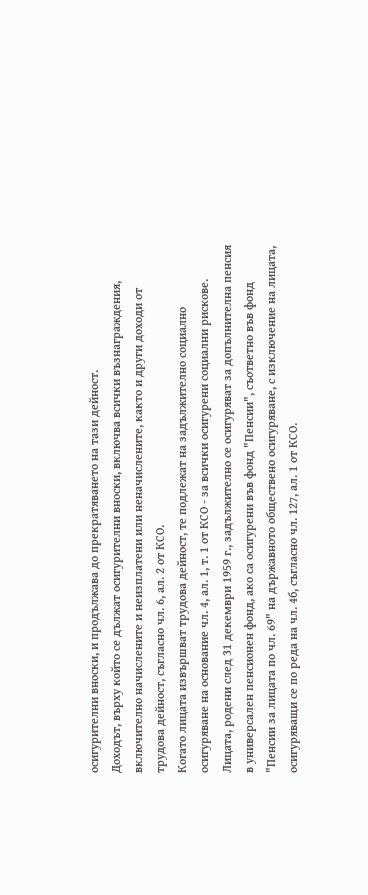осигурителни вноски, и продължава до прекратяването на тази дейност.
Доходът, върху който се дължат осигурителни вноски, включва всички възнаграждения, включително начислените и неизплатени или неначислените, както и други доходи от трудова дейност, съгласно чл. 6, ал. 2 от КСО.
Когато лицата извършват трудова дейност, те подлежат на задължително социално осигуряване на основание чл. 4, ал. 1, т. 1 от КСО - за всички осигурени социални рискове.
Лицата, родени след 31 декември 1959 г., задължително се осигуряват за допълнителна пенсия в универсален пенсионен фонд, ако са осигурени във фонд "Пенсии", съответно във фонд "Пенсии за лицата по чл. 69" на държавното обществено осигуряване, с изключение на лицата, осигуряващи се по реда на чл. 4б, съгласно чл. 127, ал. 1 от КСО.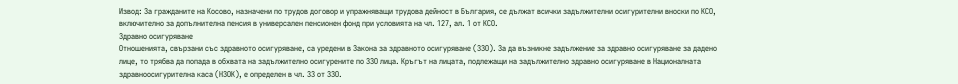Извод: За гражданите на Косово, назначени по трудов договор и упражняващи трудова дейност в България, се дължат всички задължителни осигурителни вноски по КСО, включително за допълнителна пенсия в универсален пенсионен фонд при условията на чл. 127, ал. 1 от КСО.
Здравно осигуряване
Отношенията, свързани със здравното осигуряване, са уредени в Закона за здравното осигуряване (ЗЗО). За да възникне задължение за здравно осигуряване за дадено лице, то трябва да попада в обхвата на задължително осигурените по ЗЗО лица. Кръгът на лицата, подлежащи на задължително здравно осигуряване в Националната здравноосигурителна каса (НЗОК), е определен в чл. 33 от ЗЗО.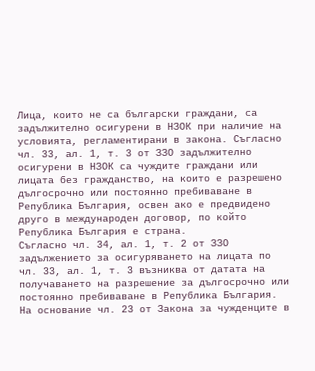Лица, които не са български граждани, са задължително осигурени в НЗОК при наличие на условията, регламентирани в закона. Съгласно чл. 33, ал. 1, т. 3 от ЗЗО задължително осигурени в НЗОК са чуждите граждани или лицата без гражданство, на които е разрешено дългосрочно или постоянно пребиваване в Република България, освен ако е предвидено друго в международен договор, по който Република България е страна.
Съгласно чл. 34, ал. 1, т. 2 от ЗЗО задължението за осигуряването на лицата по чл. 33, ал. 1, т. 3 възниква от датата на получаването на разрешение за дългосрочно или постоянно пребиваване в Република България.
На основание чл. 23 от Закона за чужденците в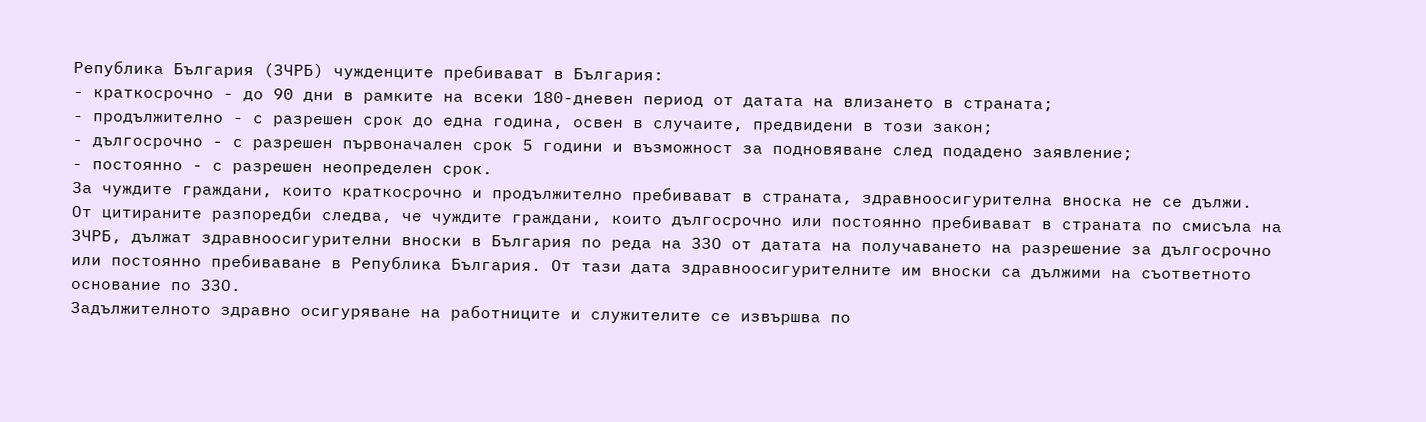Република България (ЗЧРБ) чужденците пребивават в България:
- краткосрочно - до 90 дни в рамките на всеки 180-дневен период от датата на влизането в страната;
- продължително - с разрешен срок до една година, освен в случаите, предвидени в този закон;
- дългосрочно - с разрешен първоначален срок 5 години и възможност за подновяване след подадено заявление;
- постоянно - с разрешен неопределен срок.
За чуждите граждани, които краткосрочно и продължително пребивават в страната, здравноосигурителна вноска не се дължи.
От цитираните разпоредби следва, че чуждите граждани, които дългосрочно или постоянно пребивават в страната по смисъла на ЗЧРБ, дължат здравноосигурителни вноски в България по реда на ЗЗО от датата на получаването на разрешение за дългосрочно или постоянно пребиваване в Република България. От тази дата здравноосигурителните им вноски са дължими на съответното основание по ЗЗО.
Задължителното здравно осигуряване на работниците и служителите се извършва по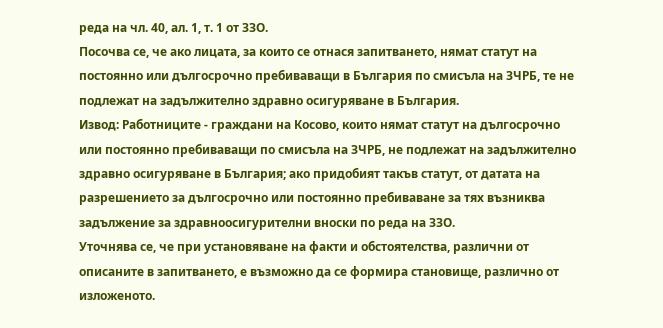реда на чл. 40, ал. 1, т. 1 от ЗЗО.
Посочва се, че ако лицата, за които се отнася запитването, нямат статут на постоянно или дългосрочно пребиваващи в България по смисъла на ЗЧРБ, те не подлежат на задължително здравно осигуряване в България.
Извод: Работниците - граждани на Косово, които нямат статут на дългосрочно или постоянно пребиваващи по смисъла на ЗЧРБ, не подлежат на задължително здравно осигуряване в България; ако придобият такъв статут, от датата на разрешението за дългосрочно или постоянно пребиваване за тях възниква задължение за здравноосигурителни вноски по реда на ЗЗО.
Уточнява се, че при установяване на факти и обстоятелства, различни от описаните в запитването, е възможно да се формира становище, различно от изложеното.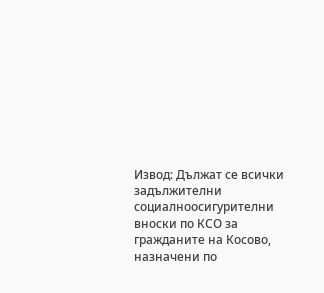Извод: Дължат се всички задължителни социалноосигурителни вноски по КСО за гражданите на Косово, назначени по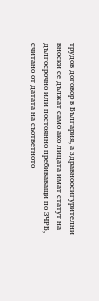трудов договор в България, а здравноосигурителни вноски се дължат само ако лицата имат статут на дългосрочно или постоянно пребиваващи по ЗЧРБ, считано от датата на съответното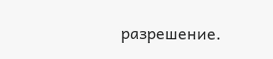разрешение.